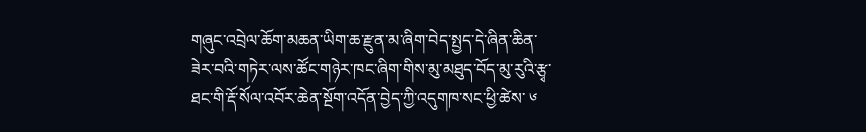གཞུང་འབྲེལ་ཆོག་མཆན་ཡིག་ཆ་རྫུན་མ་ཞིག་བེད་སྤྱད་དེ་ཞིན་ཆིན་ཟེར་བའི་གཏེར་ལས་ཚོང་གཉེར་ཁང་ཞིག་གིས་མུ་མཐུད་བོད་མུ་རུའི་རྩྭ་ཐང་གི་རྡོ་སོལ་འབོར་ཆེན་སྔོག་འདོན་བྱེད་ཀྱི་འདུགཁ་སང་ཕྱི་ཚེས་ ༦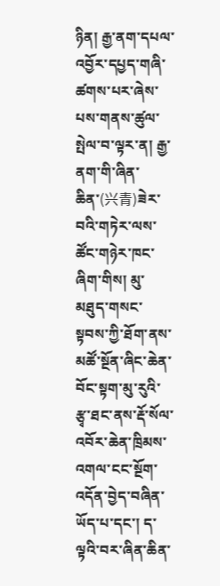ཉིན། རྒྱ་ནག་དཔལ་འབྱོར་དཔྱད་གཞི་ཚགས་པར་ཞེས་པས་གནས་ཚུལ་སྤེལ་བ་ལྟར་ན། རྒྱ་ནག་གི་ཞིན་ཆིན་(兴青)ཟེར་བའི་གཏེར་ལས་ཚོང་གཉེར་ཁང་ཞིག་གིས། མུ་མཐུད་གསང་སྟབས་ཀྱི་ཐོག་ནས་མཚོ་སྔོན་ཞིང་ཆེན་བོང་སྟག་མུ་རུའི་རྩྭ་ཐང་ནས་རྡོ་སོལ་འབོར་ཆེན་ཁྲིམས་འགལ་ངང་སྔོག་འདོན་བྱེད་བཞིན་ཡོད་པ་དང་། ད་ལྟའི་བར་ཞིན་ཆིན་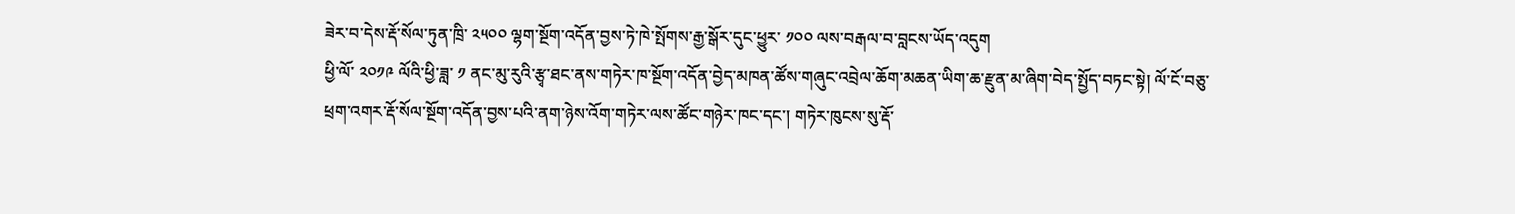ཟེར་བ་དེས་རྡོ་སོལ་ཏུན་ཁྲི་ ༢༥༠༠ ལྷག་སྔོག་འདོན་བྱས་ཏེ་ཁེ་སྤོགས་རྒྱ་སྒོར་དུང་ཕྱུར་ ༡༠༠ ལས་བརྒལ་བ་བླངས་ཡོད་འདུག
ཕྱི་ལོ་ ༢༠༡༩ ལོའི་ཕྱི་ཟླ་ ༡ ནང་མུ་རུའི་རྩྭ་ཐང་ནས་གཏེར་ཁ་སྔོག་འདོན་བྱེད་མཁན་ཚོས་གཞུང་འབྲེལ་ཆོག་མཆན་ཡིག་ཆ་རྫུན་མ་ཞིག་བེད་སྤྱོད་བཏང་སྟེ། ལོ་ངོ་བཅུ་ཕྲག་འགར་རྡོ་སོལ་སྔོག་འདོན་བྱས་པའི་ནག་ཉེས་འོག་གཏེར་ལས་ཚོང་གཉེར་ཁང་དང་། གཏེར་ཁུངས་སུ་རྡོ་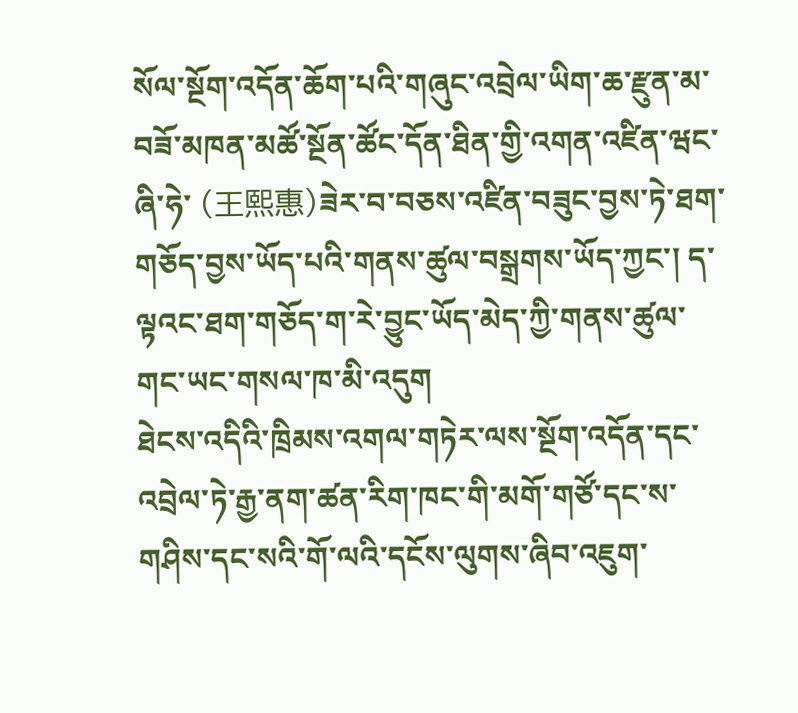སོལ་སྔོག་འདོན་ཆོག་པའི་གཞུང་འབྲེལ་ཡིག་ཆ་རྫུན་མ་བཟོ་མཁན་མཚོ་སྔོན་ཚོང་དོན་ཐིན་གྱི་འགན་འཛིན་ཝང་ཞི་ཧེ་ (王熙惠)ཟེར་བ་བཅས་འཛིན་བཟུང་བྱས་ཏེ་ཐག་གཅོད་བྱས་ཡོད་པའི་གནས་ཚུལ་བསྒྲགས་ཡོད་ཀྱང་། ད་ལྟའང་ཐག་གཅོད་ག་རེ་བྱུང་ཡོད་མེད་ཀྱི་གནས་ཚུལ་གང་ཡང་གསལ་ཁ་མི་འདུག
ཐེངས་འདིའི་ཁྲིམས་འགལ་གཏེར་ལས་སྔོག་འདོན་དང་འབྲེལ་ཏེ་རྒྱ་ནག་ཚན་རིག་ཁང་གི་མགོ་གཙོ་དང་ས་གཤིས་དང་སའི་གོ་ལའི་དངོས་ལུགས་ཞིབ་འཇུག་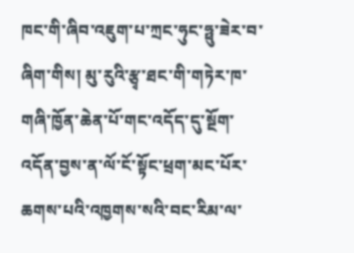ཁང་གི་ཞིབ་འཇུག་པ་ཀྲང་ཧུང་ཧྥུ་ཟེར་བ་ཞིག་གིས། མུ་རུའི་རྩྭ་ཐང་གི་གཏེར་ཁ་གཞི་ཁྱོན་ཆེན་པོ་གང་འདོད་དུ་སྔོག་འདོན་བྱས་ན་ལོ་ངོ་སྟོང་ཕྲག་མང་པོར་ཆགས་པའི་འཁྱགས་སའི་བང་རིམ་ལ་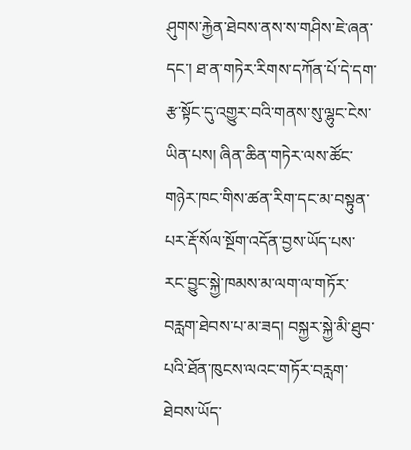ཤུགས་རྐྱེན་ཐེབས་ནས་ས་གཤིས་ཇེ་ཞན་དང་། ཐ་ན་གཏེར་རིགས་དཀོན་པོ་དེ་དག་རྩ་སྟོང་དུ་འགྱུར་བའི་གནས་སུ་ལྷུང་ངེས་ཡིན་པས། ཞིན་ཆིན་གཏེར་ལས་ཚོང་གཉེར་ཁང་གིས་ཚན་རིག་དང་མ་བསྟུན་པར་རྡོ་སོལ་སྔོག་འདོན་བྱས་ཡོད་པས་རང་བྱུང་སྐྱེ་ཁམས་མ་ལག་ལ་གཏོར་བརླག་ཐེབས་པ་མ་ཟད། བསྐྱར་སྐྱེ་མི་ཐུབ་པའི་ཐོན་ཁུངས་ལའང་གཏོར་བརླག་ཐེབས་ཡོད་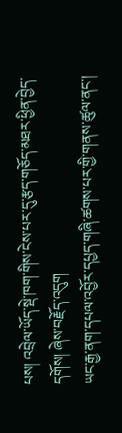པས། འབྲེལ་ཡོད་སྡེ་ཁག་གིས་ངེས་པར་དུ་རྩད་གཅོད་མཐར་ཕྱིན་བྱེད་དགོས། ཞེས་བརྗོད་འདུག
ཡང་རྒྱ་ནག་དཔལ་འབྱོར་དཔྱད་གཞི་ཚགས་པར་གྱི་གནས་ཚུལ་ནང་།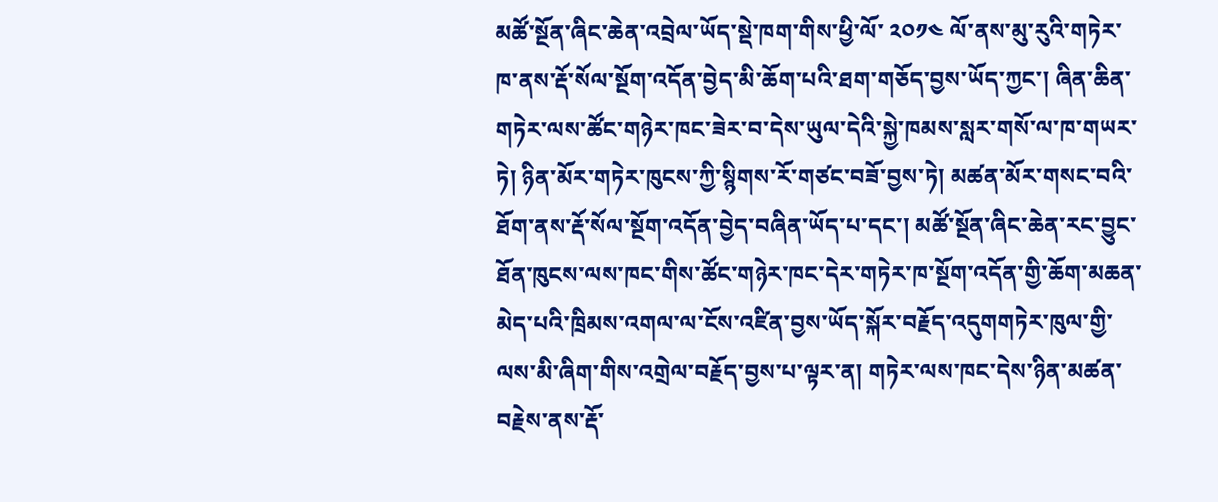མཚོ་སྔོན་ཞིང་ཆེན་འབྲེལ་ཡོད་སྡེ་ཁག་གིས་ཕྱི་ལོ་ ༢༠༡༤ ལོ་ནས་མུ་རུའི་གཏེར་ཁ་ནས་རྡོ་སོལ་སྔོག་འདོན་བྱེད་མི་ཆོག་པའི་ཐག་གཅོད་བྱས་ཡོད་ཀྱང་། ཞིན་ཆིན་གཏེར་ལས་ཚོང་གཉེར་ཁང་ཟེར་བ་དེས་ཡུལ་དེའི་སྐྱེ་ཁམས་སླར་གསོ་ལ་ཁ་གཡར་ཏེ། ཉིན་མོར་གཏེར་ཁུངས་ཀྱི་སྙིགས་རོ་གཙང་བཟོ་བྱས་ཏེ། མཚན་མོར་གསང་བའི་ཐོག་ནས་རྡོ་སོལ་སྔོག་འདོན་བྱེད་བཞིན་ཡོད་པ་དང་། མཚོ་སྔོན་ཞིང་ཆེན་རང་བྱུང་ཐོན་ཁུངས་ལས་ཁང་གིས་ཚོང་གཉེར་ཁང་དེར་གཏེར་ཁ་སྔོག་འདོན་གྱི་ཆོག་མཆན་མེད་པའི་ཁྲིམས་འགལ་ལ་ངོས་འཛིན་བྱས་ཡོད་སྐོར་བརྗོད་འདུགགཏེར་ཁུལ་གྱི་ལས་མི་ཞིག་གིས་འགྲེལ་བརྗོད་བྱས་པ་ལྟར་ན། གཏེར་ལས་ཁང་དེས་ཉིན་མཚན་བརྗེས་ནས་རྡོ་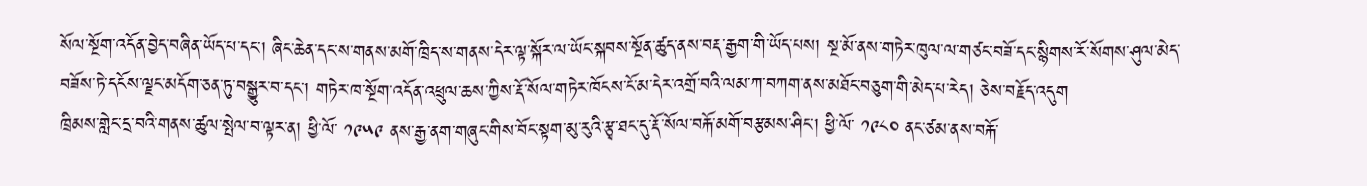སོལ་སྔོག་འདོན་བྱེད་བཞིན་ཡོད་པ་དང་། ཞིང་ཆེན་དང་ས་གནས་མགོ་ཁྲིད་ས་གནས་དེར་ལྟ་སྐོར་ལ་ཡོང་སྐབས་སྔོན་ཚུད་ནས་བརྡ་རྒྱག་གི་ཡོད་པས། སྔ་མོ་ནས་གཏེར་ཁུལ་ལ་གཙང་བཟོ་དང་སྙིགས་རོ་སོགས་ཤུལ་མེད་བཟོས་ཏེ་དངོས་ལྗང་མདོག་ཅན་ཏུ་བསྒྱུར་བ་དང་། གཏེར་ཁ་སྔོག་འདོན་འཕྲུལ་ཆས་ཀྱིས་རྡོ་སོལ་གཏེར་ཁོངས་ངོ་མ་དེར་འགྲོ་བའི་ལམ་ཀ་བཀག་ནས་མཐོང་བཅུག་གི་མེད་པ་རེད། ཅེས་བརྗོད་འདུག
ཁྲིམས་གླེང་དྲ་བའི་གནས་ཚུལ་སྤེལ་བ་ལྟར་ན། ཕྱི་ལོ་ ༡༩༥༩ ནས་རྒྱ་ནག་གཞུང་གིས་བོང་སྟག་མུ་རུའི་རྩྭ་ཐང་དུ་རྡོ་སོལ་བརྐོ་མགོ་བརྩམས་ཤིང་། ཕྱི་ལོ་ ༡༩༨༠ ནང་ཙམ་ནས་བརྐོ་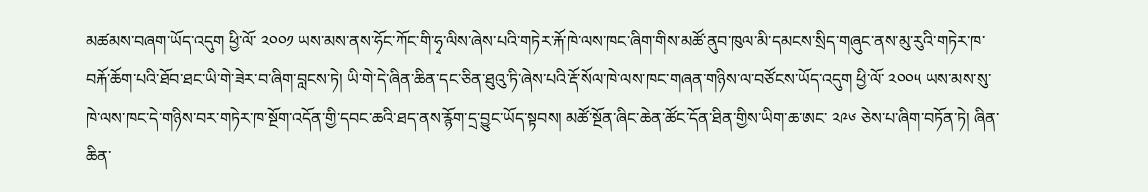མཚམས་བཞག་ཡོད་འདུག ཕྱི་ལོ་ ༢༠༠༡ ཡས་མས་ནས་ཧོང་ཀོང་གི་ཧྭ་ལིས་ཞེས་པའི་གཏེར་རྐོ་ཁེ་ལས་ཁང་ཞིག་གིས་མཚོ་ནུབ་ཁུལ་མི་དམངས་སྲིད་གཞུང་ནས་མུ་རུའི་གཏེར་ཁ་བརྐོ་ཆོག་པའི་ཐོབ་ཐང་ཡི་གེ་ཟེར་བ་ཞིག་བླངས་ཏེ། ཡི་གེ་དེ་ཞིན་ཆིན་དང་ཅིན་ཐུའུ་ཏི་ཞེས་པའི་རྡོ་སོལ་ཁེ་ལས་ཁང་གཞན་གཉིས་ལ་བཙོངས་ཡོད་འདུག ཕྱི་ལོ་ ༢༠༠༥ ཡས་མས་སུ་ཁེ་ལས་ཁང་དེ་གཉིས་བར་གཏེར་ཁ་སྔོག་འདོན་གྱི་དབང་ཆའི་ཐད་ནས་རྙོག་དྲ་བྱུང་ཡོད་སྟབས། མཚོ་སྔོན་ཞིང་ཆེན་ཚོང་དོན་ཐིན་གྱིས་ཡིག་ཆ་ཨང་ ༢༩༦ ཅེས་པ་ཞིག་བཏོན་ཏེ། ཞིན་ཆིན་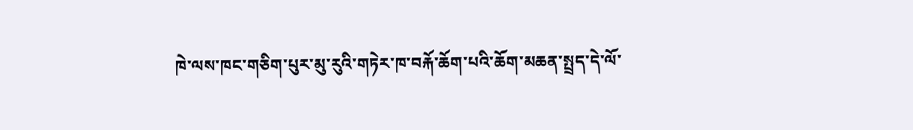ཁེ་ལས་ཁང་གཅིག་པུར་མུ་རུའི་གཏེར་ཁ་བརྐོ་ཆོག་པའི་ཆོག་མཆན་སྤྲད་དེ་ལོ་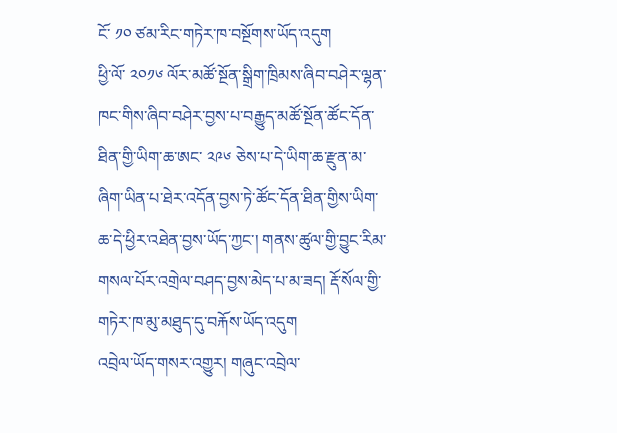ངོ་ ༡༠ ཙམ་རིང་གཏེར་ཁ་བསྔོགས་ཡོད་འདུག
ཕྱི་ལོ་ ༢༠༡༦ ལོར་མཚོ་སྔོན་སྒྲིག་ཁྲིམས་ཞིབ་བཤེར་ལྷན་ཁང་གིས་ཞིབ་བཤེར་བྱས་པ་བརྒྱུད་མཚོ་སྔོན་ཚོང་དོན་ཐིན་གྱི་ཡིག་ཆ་ཨང་ ༢༩༦ ཅེས་པ་དེ་ཡིག་ཆ་རྫུན་མ་ཞིག་ཡིན་པ་ཐེར་འདོན་བྱས་ཏེ་ཚོང་དོན་ཐིན་གྱིས་ཡིག་ཆ་དེ་ཕྱིར་འཐེན་བྱས་ཡོད་ཀྱང་། གནས་ཚུལ་གྱི་བྱུང་རིམ་གསལ་པོར་འགྲེལ་བཤད་བྱས་མེད་པ་མ་ཟད། རྡོ་སོལ་གྱི་གཏེར་ཁ་མུ་མཐུད་དུ་བརྐོས་ཡོད་འདུག
འབྲེལ་ཡོད་གསར་འགྱུར། གཞུང་འབྲེལ་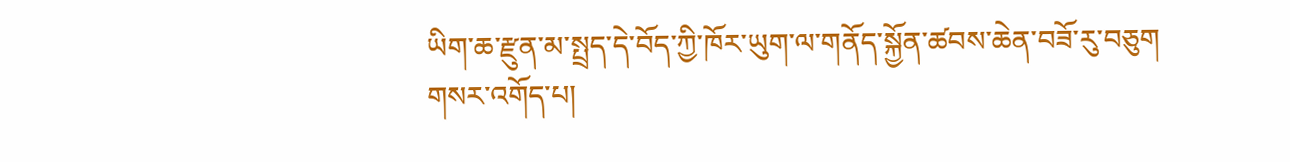ཡིག་ཆ་རྫུན་མ་སྤྲད་དེ་བོད་ཀྱི་ཁོར་ཡུག་ལ་གནོད་སྐྱོན་ཚབས་ཆེན་བཟོ་རུ་བཅུག
གསར་འགོད་པ།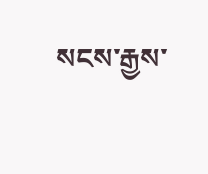སངས་རྒྱས་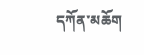དཀོན་མཆོག